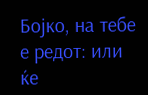Бојко, на тебе е редот: или ќе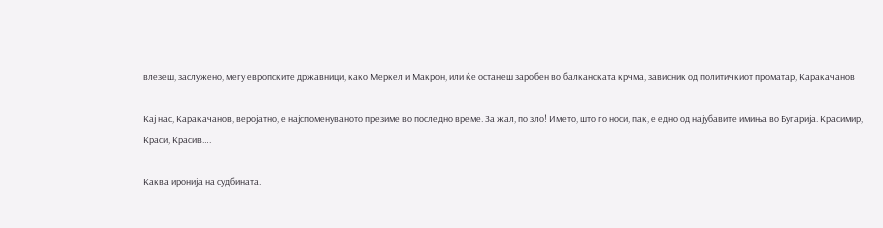влезеш, заслужено, мегу европските државници, како Меркел и Макрон, или ќе останеш заробен во балканската крчма, зависник од политичкиот проматар, Каракачанов

Кај нас, Каракачанов, веројатно, е најспоменуваното презиме во последно време. За жал, по зло! Името, што го носи, пак, е едно од најубавите имиња во Бугарија. Красимир, Краси, Красив….

Каква иронија на судбината.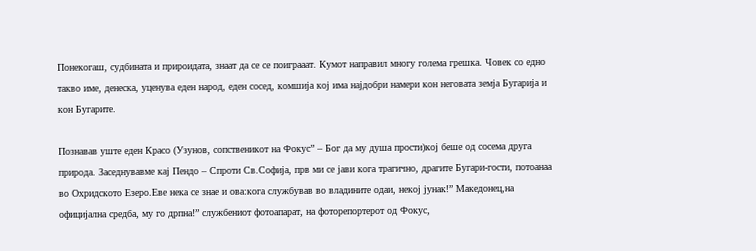Понекогаш, судбината и прироидата, знаат да се се поиграаат. Кумот направил многу голема грешка. Човек со едно такво име, денеска, уценува еден народ, еден сосед, комшија кој има најдобри намери кон неговата земја Бугарија и кон Бугарите.

Познавав уште еден Красо (Узунов, сопственикот на Фокус” – Бог да му душа прости)кој беше од сосема друга природа. Заседнувавме кај Пендо – Спроти Св.Софија, прв ми се јави кога трагично, драгите Бугари-гости, потоанаа во Охридското Езеро.Еве нека се знае и ова:кога службував во владините одаи, некој јунак!” Македонец,на официјална средба, му го дрпна!” службениот фотоапарат, на фоторепортерот од Фокус,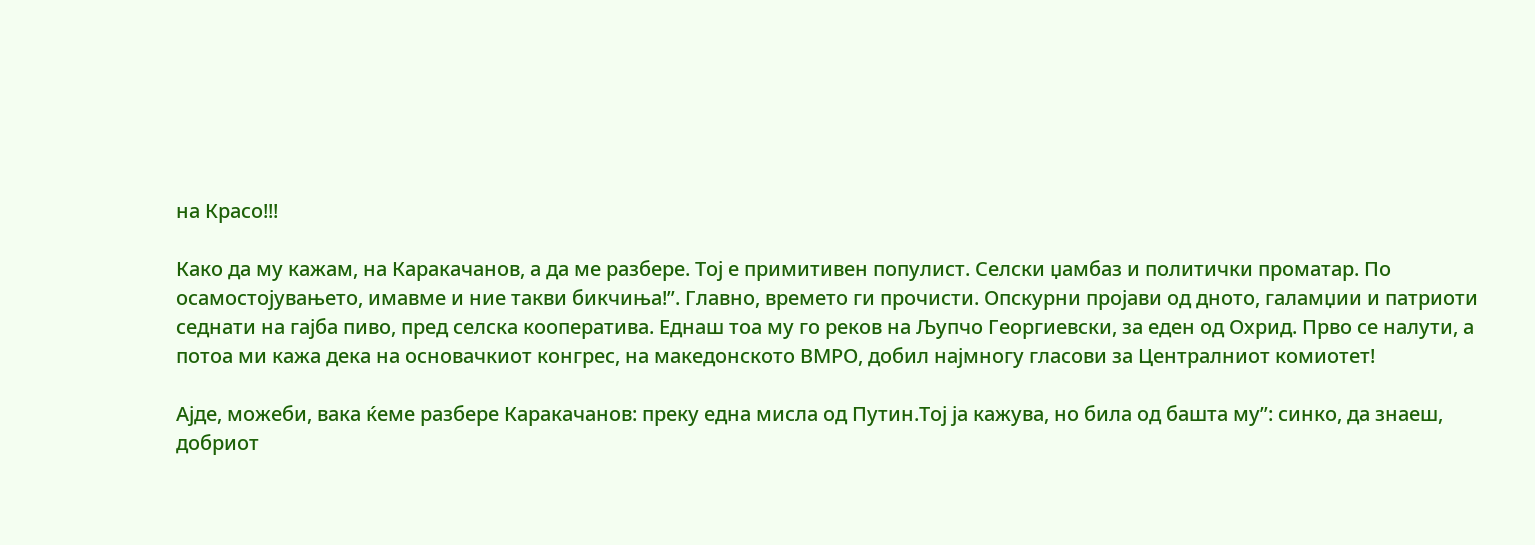на Красо!!!

Како да му кажам, на Каракачанов, а да ме разбере. Тој е примитивен популист. Селски џамбаз и политички проматар. По осамостојувањето, имавме и ние такви бикчиња!”. Главно, времето ги прочисти. Опскурни пројави од дното, галамџии и патриоти седнати на гајба пиво, пред селска кооператива. Еднаш тоа му го реков на Љупчо Георгиевски, за еден од Охрид. Прво се налути, а потоа ми кажа дека на основачкиот конгрес, на македонското ВМРО, добил најмногу гласови за Централниот комиотет!

Ајде, можеби, вака ќеме разбере Каракачанов: преку една мисла од Путин.Тој ја кажува, но била од башта му”: синко, да знаеш, добриот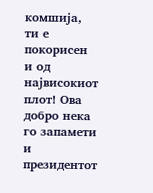комшија, ти е покорисен и од највисокиот плот! Ова добро нека го запамети и президентот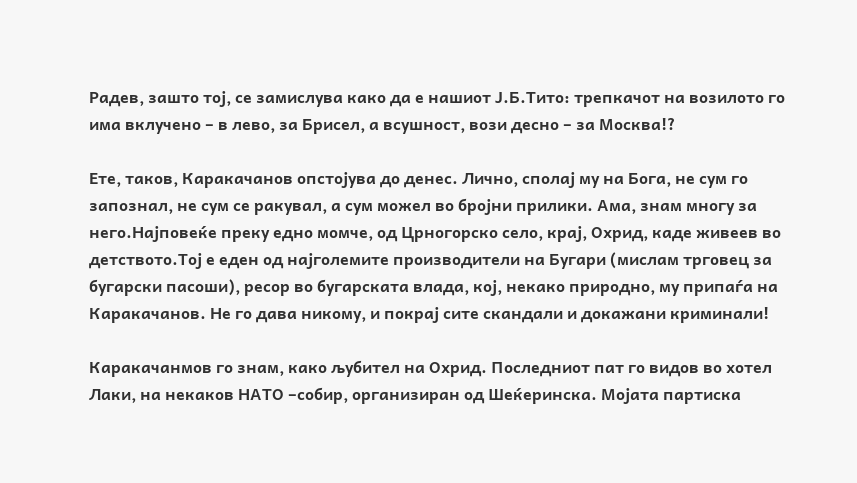Радев, зашто тој, се замислува како да е нашиот Ј.Б.Тито: трепкачот на возилото го има вклучено – в лево, за Брисел, а всушност, вози десно – за Москва!?

Ете, таков, Каракачанов опстојува до денес. Лично, сполај му на Бога, не сум го запознал, не сум се ракувал, а сум можел во бројни прилики. Ама, знам многу за него.Најповеќе преку едно момче, од Црногорско село, крај, Охрид, каде живеев во детството.Тој е еден од најголемите производители на Бугари (мислам трговец за бугарски пасоши), ресор во бугарската влада, кој, некако природно, му припаѓа на Каракачанов. Не го дава никому, и покрај сите скандали и докажани криминали!

Каракачанмов го знам, како љубител на Охрид. Последниот пат го видов во хотел Лаки, на некаков НАТО –собир, организиран од Шеќеринска. Мојата партиска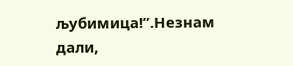љубимица!”.Незнам дали,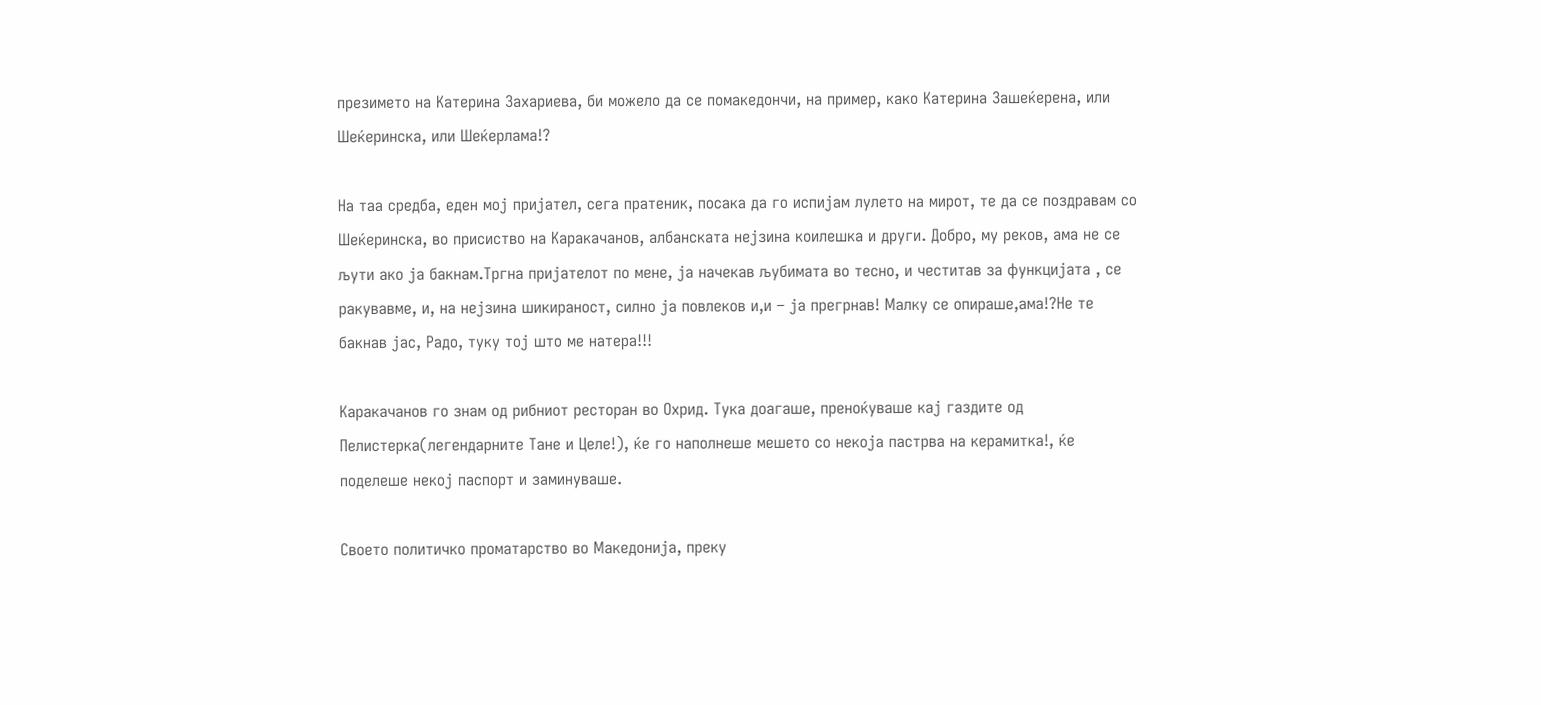презимето на Катерина Захариева, би можело да се помакедончи, на пример, како Катерина Зашеќерена, или Шеќеринска, или Шеќерлама!?

На таа средба, еден мој пријател, сега пратеник, посака да го испијам лулето на мирот, те да се поздравам со Шеќеринска, во присиство на Каракачанов, албанската нејзина коилешка и други. Добро, му реков, ама не се љути ако ја бакнам.Тргна пријателот по мене, ја начекав љубимата во тесно, и честитав за функцијата , се ракувавме, и, на нејзина шикираност, силно ја повлеков и,и – ја прегрнав! Малку се опираше,ама!?Не те бакнав јас, Радо, туку тој што ме натера!!!

Каракачанов го знам од рибниот ресторан во Охрид. Тука доагаше, преноќуваше кај газдите од Пелистерка(легендарните Тане и Целе!), ќе го наполнеше мешето со некоја пастрва на керамитка!, ќе поделеше некој паспорт и заминуваше.

Своето политичко проматарство во Македонија, преку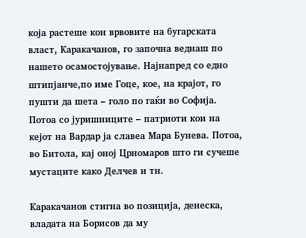која растеше кон врвовите на бугарската власт, Каракачанов, го започна веднаш по нашето осамостојување. Најнапред со едно штипјанче,по име Гоце, кое, на крајот, го пушти да шета – голо по гаќи во Софија. Потоа со јуришниците – патриоти кои на кејот на Вардар ја славеа Мара Бунева. Потоа, во Битола, кај оној Црномаров што ги сучеше мустаците како Делчев и тн.

Каракачанов стигна во позиција, денеска, владата на Борисов да му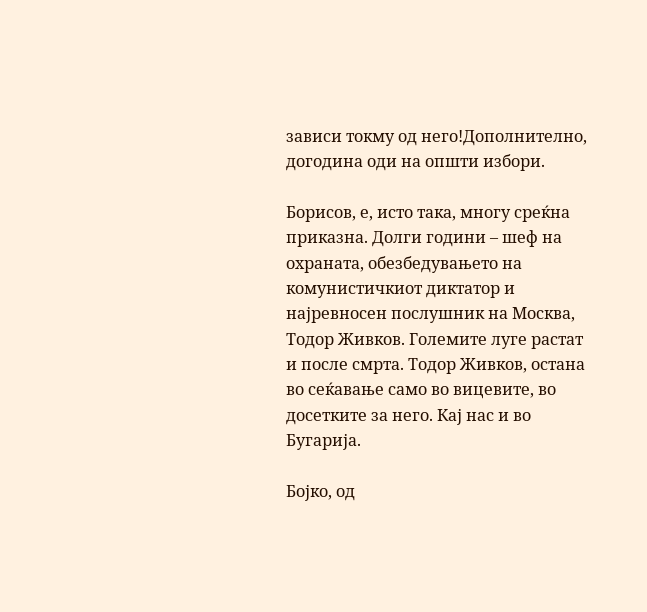зависи токму од него!Дополнително, догодина оди на општи избори.

Борисов, е, исто така, многу среќна приказна. Долги години – шеф на охраната, обезбедувањето на комунистичкиот диктатор и најревносен послушник на Москва, Тодор Живков. Големите луге растат и после смрта. Тодор Живков, остана во сеќавање само во вицевите, во досетките за него. Кај нас и во Бугарија.

Бојко, од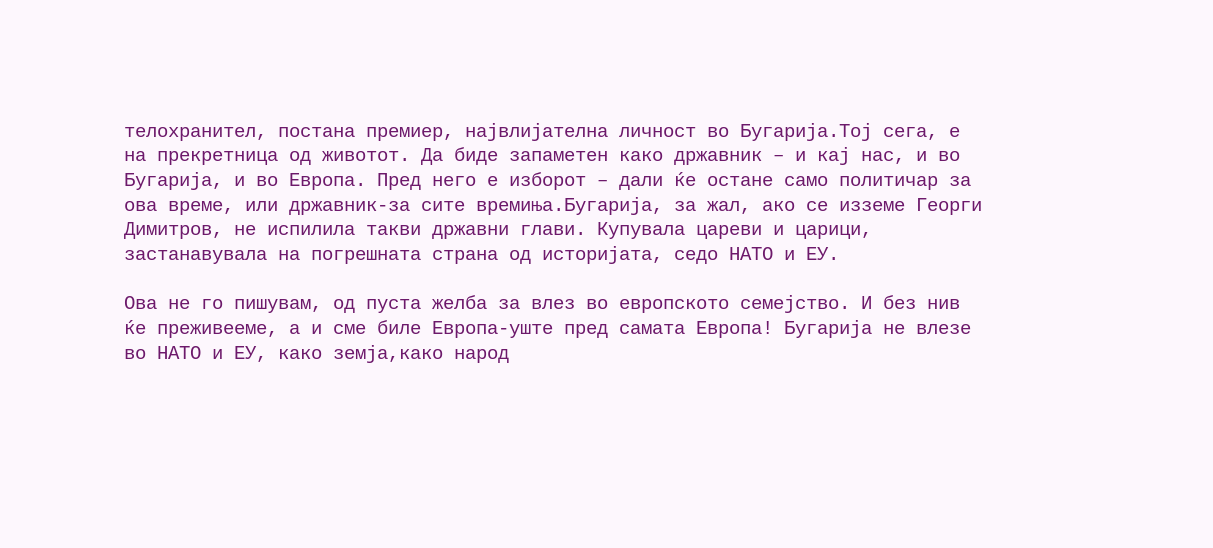телохранител, постана премиер, највлијателна личност во Бугарија.Тој сега, е на прекретница од животот. Да биде запаметен како државник – и кај нас, и во Бугарија, и во Европа. Пред него е изборот – дали ќе остане само политичар за ова време, или државник-за сите времиња.Бугарија, за жал, ако се изземе Георги Димитров, не испилила такви државни глави. Купувала цареви и царици, застанавувала на погрешната страна од историјата, седо НАТО и ЕУ.

Ова не го пишувам, од пуста желба за влез во европското семејство. И без нив ќе преживееме, а и сме биле Европа-уште пред самата Европа! Бугарија не влезе во НАТО и ЕУ, како земја,како народ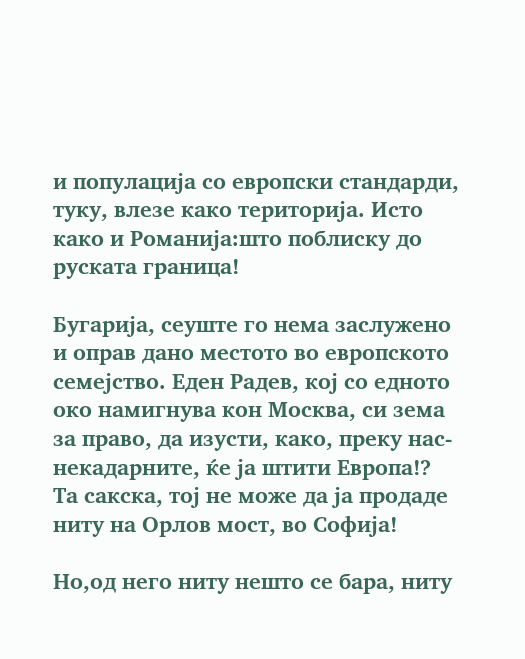и популација со европски стандарди, туку, влезе како територија. Исто како и Романија:што поблиску до руската граница!

Бугарија, сеуште го нема заслужено и оправ дано местото во европското семејство. Еден Радев, кој со едното око намигнува кон Москва, си зема за право, да изусти, како, преку нас- некадарните, ќе ја штити Европа!? Та сакска, тој не може да ја продаде ниту на Орлов мост, во Софија!

Но,од него ниту нешто се бара, ниту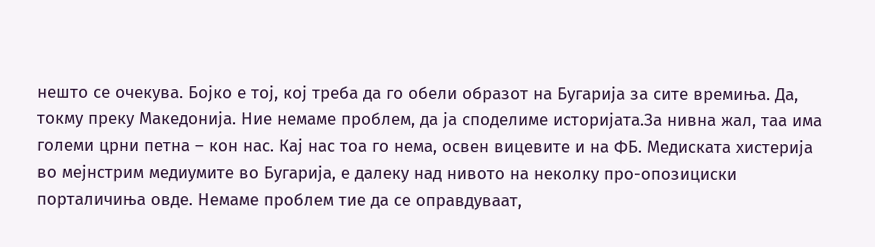нешто се очекува. Бојко е тој, кој треба да го обели образот на Бугарија за сите времиња. Да, токму преку Македонија. Ние немаме проблем, да ја споделиме историјата.За нивна жал, таа има големи црни петна – кон нас. Кај нас тоа го нема, освен вицевите и на ФБ. Медиската хистерија во мејнстрим медиумите во Бугарија, е далеку над нивото на неколку про-опозициски порталичиња овде. Немаме проблем тие да се оправдуваат,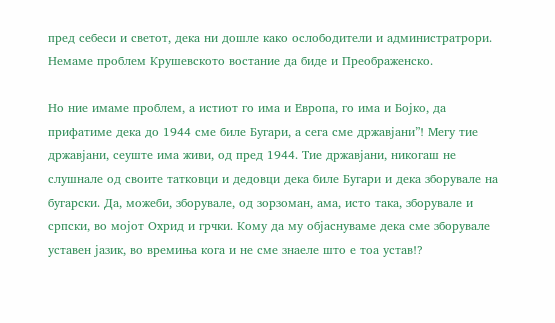пред себеси и светот, дека ни дошле како ослободители и администратрори. Немаме проблем Крушевското востание да биде и Преображенско.

Но ние имаме проблем, а истиот го има и Европа, го има и Бојко, да прифатиме дека до 1944 сме биле Бугари, а сега сме држaвјани”! Мегу тие државјани, сеуште има живи, од пред 1944. Тие државјани, никогаш не слушнале од своите татковци и дедовци дека биле Бугари и дека зборувале на бугарски. Да, можеби, зборувале, од зорзоман, ама, исто така, зборувале и српски, во мојот Охрид и грчки. Кому да му објаснуваме дека сме зборувале уставен јазик, во времиња кога и не сме знаеле што е тоа устав!?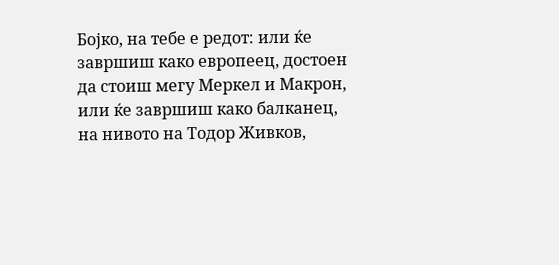Бојко, на тебе е редот: или ќе завршиш како европеец, достоен да стоиш мегу Меркел и Макрон, или ќе завршиш како балканец, на нивото на Тодор Живков,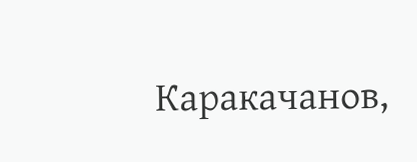Каракачанов,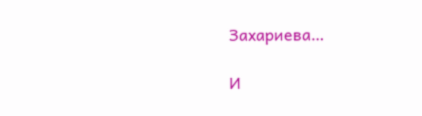Захариева…

И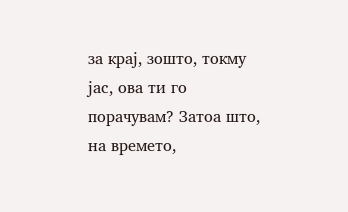за крај, зошто, токму јас, ова ти го порачувам? Затоа што, на времето,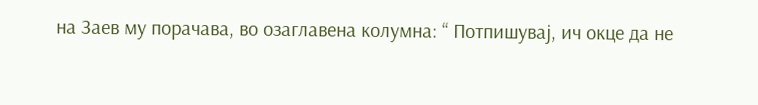на Заев му порачава, во озаглавена колумна: “ Потпишувај, ич окце да не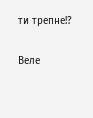ти трепне!?

Веле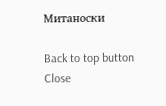Митаноски

Back to top button
Close